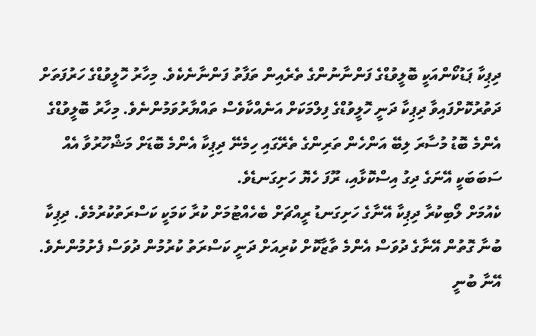ދިޕިކާ ޕަޑުކޯންއަކީ ބޮލީވުޑްގެ ފަންނާނުންގެ ތެރެއިން ތަފާތު ފަންނާނެކެވެ. މިހާރު ހޮލީވުޑްގެ ހަރުފަތަށް ދަތުރުކޮށްފައިވާ ދިޕިކާ ދަނީ ހޮލީވުޑްގެ ފިލްމަކަށް އަނެއްކާވެސް ތައްޔާރުވަމުންނެވެ. މިހާރު ބޮލީވުޑްގެ އެންމެ ބޮޑު މުސާރަ ލިބޭ އަންހެން ތަރިންގެ ތެރޭގައި ހިމެނޭ ދިޕިކާ އެންމެ ބޮޑަށް މަޝްހޫރުވާ އެއް ސަބަބަކީ އޭނަގެ ދިގު އިސްކޮޅާއި، ރޫފަ ހެޔޮ ހަށިގަނޑެވެ.
ކެއުމަށް ލޯބިކުރާ ދިޕިކާ އޭނާގެ ހަށިގަނޑު ރީއްޗަށް ބެހެއްޓުމަށް ކުރާ ކަމަކީ ކަސްރަތުކުރުމެވެ. ދިޕިކާ ބުނާ ގޮތުން އޭނާގެ ދުވަސް އެންމެ ތާޒާކޮށް ކުރިއަށް ދަނީ ކަސްރަތު ކުރުމުން ދުވަސް ފެށުމުންނެވެ. އޭނާ ބުނީ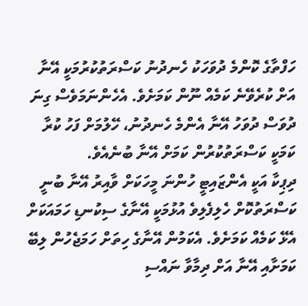ހަފްތާގެ ކޮންމެ ދުވަހަކު ހެނދުނު ކަސްރަތުކުރުމަކީ އޭނާ އަށް ކުރެވޭނެ ކަމެއް ނޫން ކަމަށެވެ. އެހެންނަމަވެސް ގިނަ ދުވަސް ދުވަހު އޭނާ އެންމެ ހެނދުނު، ހޭލުމަށް ފަހު ކުރާ ކަމަކީ ކަސްރަތުކުރުން ކަމަށް އޭނާ ބުނެއެވެ.
ދިޕިކާ އަކީ އެންޒައިޓީ ހުންނަ މީހަކަށް ވާއިރު އޭނާ ބުނީ ކަސްރަތުކޮށް ހެލިފެލިވެ އުޅުމަކީ އޭނާގެ ސިކުނޑި ހަމައަކަށް އެޅޭ ކަމެއް ކަމަށެވެ. އެކަމުން އޭނާގެ ހިތަށް ހަމަޖެހުން ލިބޭ ކަމަށާއި އޭނާ އަށް ދިމާވާ ނައްސި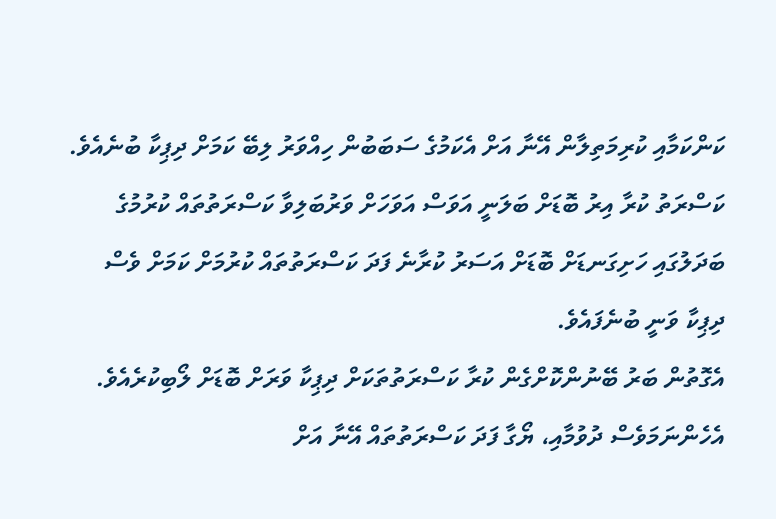ކަންކަމާއި ކުރިމަތިލާން އޭނާ އަށް އެކަމުގެ ސަބަބުން ހިއްވަރު ލިބޭ ކަމަށް ދިޕިކާ ބުނެއެވެ. ކަސްރަތު ކުރާ އިރު ބޮޑަށް ބަލަނީ އަވަސް އަވަހަށް ވަރުބަލިވާ ކަސްރަތުތައް ކުރުމުގެ ބަދަލުގައި ހަށިގަނޑަށް ބޮޑަށް އަސަރު ކުރާނެ ފަދަ ކަސްރަތުތައް ކުރުމަށް ކަމަށް ވެސް ދިޕިކާ ވަނީ ބުނެފައެވެ.
އެގޮތުން ބަރު ބޭނުންކޮށްގެން ކުރާ ކަސްރަތުތަކަށް ދިޕިކާ ވަރަށް ބޮޑަށް ލޯބިކުރެއެވެ. އެހެންނަމަވެސް ދުވުމާއި، ޔޯގާ ފަދަ ކަސްރަތުތައް އޭނާ އަށް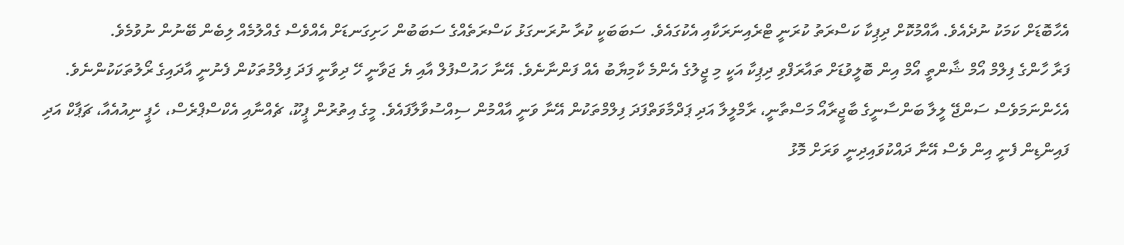އެހާބޮޑަށް ކަމަކު ނުދެއެވެ. އާއްމުކޮށް ދިޕިކާ ކަސްރަތު ކުރަނީ ޓްރެއިނަރަކާއި އެކުގައެވެ. ސަބަބަކީ ކުރާ ނުރަނގަޅު ކަސްރަތެއްގެ ސަބަބުން ހަށިގަނޑަށް އެއްވެސް ގެއްލުމެއް ލިބެން ބޭނުން ނުވުމެވެ.
ފަރާ ހާންގެ ފިލްމް އޯމް ޝާންތީ އޯމް އިން ބޮލީވުޑަށް ތައާރަފްވި ދިޕިކާ އަކީ މި ޖީލުގެ އެންމެ ކާމިޔާބު އެއް ފަންނާނެވެ. އޭނާ ހައުސްފުލް އާއި ޔެ ޖަވާނީ ހޭ ދިވާނީ ފަދަ ފިލްމުތަކުން ފެނުނީ އާދައިގެ ރޯލުތަކަކުންނެވެ. އެހެންނަމަވެސް ސަންޖޭ ލީލާ ބަންސާނީގެ ބާޖީރާއޯ މަސްތާނީ، ރާމްލީލާ އަދި ޕަދްމާވަތްފަދަ ފިލްމްތަކުން އޭނާ ވަނީ އާއްމުން ސިއްސުވާލާފައެވެ. މީގެ އިތުރުން ޕީކޫ، ޗެއްނާއި އެކްސްޕްރެސް، ހެޕީ ނިއުއެއާ، ޗަޕާކް އަދި ފައިންޑިން ފެނީ އިން ވެސް އޭނާ ދައްކުވައިދިނީ ވަރަށް މޮޅު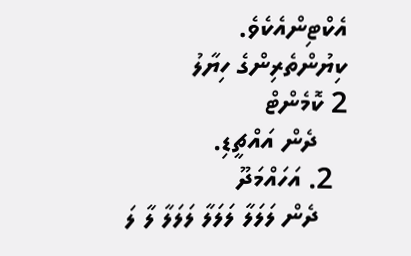އެކްޓިންއެކެވެ.
ކިޔުންތެރިންގެ ހިޔާލު
2 ކޮމެންޓް
    ދެން އައްޗީޑި.
  2. އަހައްމަދޫ
    ދެން ލަލަލާ ލަލަލާ ލަލަލާ ލާ ލަ